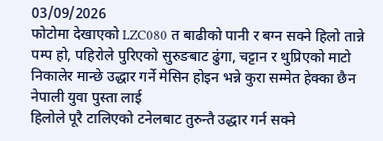03/09/2026
फोटोमा देखाएको LZC080 त बाढीको पानी र बग्न सक्ने हिलो तान्ने पम्प हो, पहिरोले पुरिएको सुरुङबाट ढुंगा, चट्टान र थुप्रिएको माटो निकालेर मान्छे उद्धार गर्ने मेसिन होइन भन्ने कुरा सम्मेत हेक्का छैन नेपाली युवा पुस्ता लाई
हिलोले पूरै टालिएको टनेलबाट तुरुन्तै उद्धार गर्न सक्ने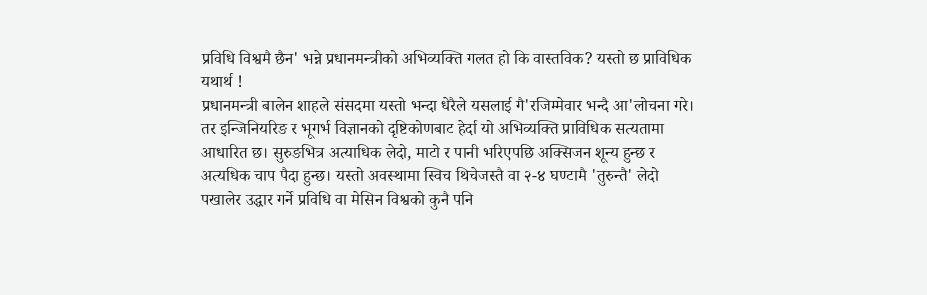प्रविधि विश्वमै छैन' भन्ने प्रधानमन्त्रीको अभिव्यक्ति गलत हो कि वास्तविक? यस्तो छ प्राविधिक यथार्थ !
प्रधानमन्त्री बालेन शाहले संसदमा यस्तो भन्दा धेरैले यसलाई गै'रजिम्मेवार भन्दै आ'लोचना गरे। तर इन्जिनियरिङ र भूगर्भ विज्ञानको दृष्टिकोणबाट हेर्दा यो अभिव्यक्ति प्राविधिक सत्यतामा आधारित छ। सुरुङभित्र अत्याधिक लेदो, माटो र पानी भरिएपछि अक्सिजन शून्य हुन्छ र अत्यधिक चाप पैदा हुन्छ। यस्तो अवस्थामा स्विच थिचेजस्तै वा २-४ घण्टामै 'तुरुन्तै' लेदो पखालेर उद्धार गर्ने प्रविधि वा मेसिन विश्वको कुनै पनि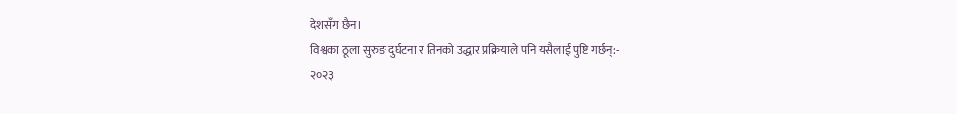देशसँग छैन।
विश्वका ठूला सुरुङ दुर्घटना र तिनको उद्धार प्रक्रियाले पनि यसैलाई पुष्टि गर्छन्:-
२०२३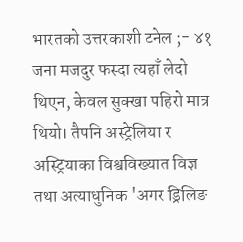भारतको उत्तरकाशी टनेल ;- ४१ जना मजदुर फस्दा त्यहाँ लेदो थिएन, केवल सुक्खा पहिरो मात्र थियो। तैपनि अस्ट्रेलिया र अस्ट्रियाका विश्वविख्यात विज्ञ तथा अत्याधुनिक 'अगर ड्रिलिङ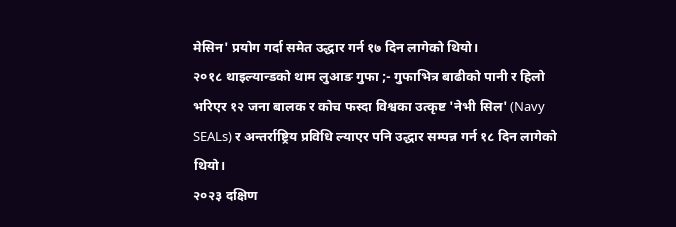मेसिन' प्रयोग गर्दा समेत उद्धार गर्न १७ दिन लागेको थियो।
२०१८ थाइल्यान्डको थाम लुआङ गुफा ;- गुफाभित्र बाढीको पानी र हिलो भरिएर १२ जना बालक र कोच फस्दा विश्वका उत्कृष्ट 'नेभी सिल' (Navy SEALs) र अन्तर्राष्ट्रिय प्रविधि ल्याएर पनि उद्धार सम्पन्न गर्न १८ दिन लागेको थियो।
२०२३ दक्षिण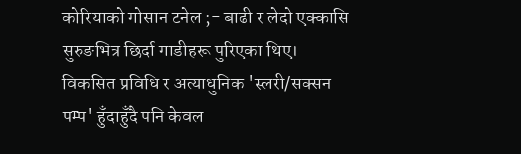कोरियाको गोसान टनेल ;- बाढी र लेदो एक्कासि सुरुङभित्र छिर्दा गाडीहरू पुरिएका थिए। विकसित प्रविधि र अत्याधुनिक 'स्लरी/सक्सन पम्प' हुँदाहुँदै पनि केवल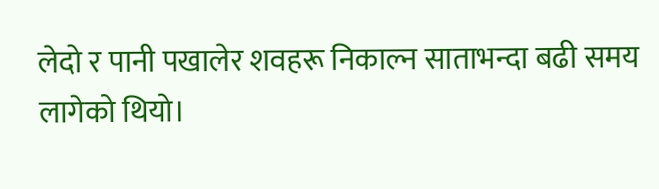लेदो र पानी पखालेर शवहरू निकाल्न साताभन्दा बढी समय लागेको थियो।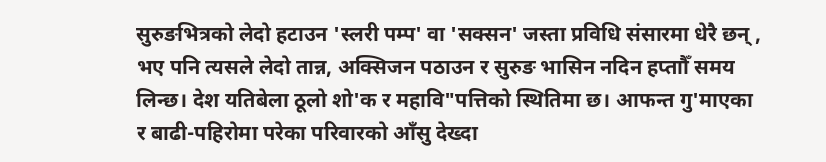सुरुङभित्रको लेदो हटाउन 'स्लरी पम्प' वा 'सक्सन' जस्ता प्रविधि संसारमा धेरै छन् , भए पनि त्यसले लेदो तान्न, अक्सिजन पठाउन र सुरुङ भासिन नदिन हप्ताौँ समय लिन्छ। देश यतिबेला ठूलो शो'क र महावि"पत्तिको स्थितिमा छ। आफन्त गु'माएका र बाढी-पहिरोमा परेका परिवारको आँसु देख्दा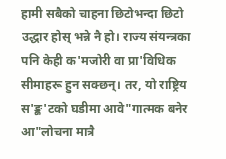हामी सबैको चाहना छिटोभन्दा छिटो उद्धार होस् भन्ने नै हो। राज्य संयन्त्रका पनि केही क'मजोरी वा प्रा'विधिक सीमाहरू हुन सक्छन्। तर, यो राष्ट्रिय स'ङ्क'टको घडीमा आवे"गात्मक बनेर आ"लोचना मात्रै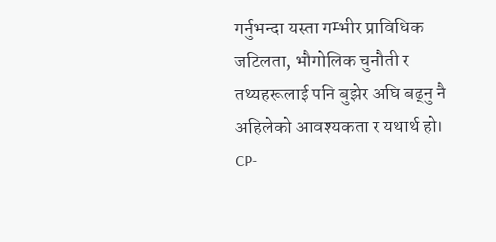गर्नुभन्दा यस्ता गम्भीर प्राविधिक जटिलता, भौगोलिक चुनौती र तथ्यहरूलाई पनि बुझेर अघि बढ्नु नै अहिलेको आवश्यकता र यथार्थ हो।
CP-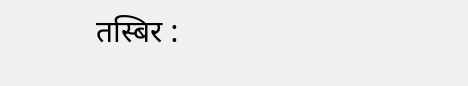तस्बिर :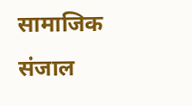सामाजिक संजाल